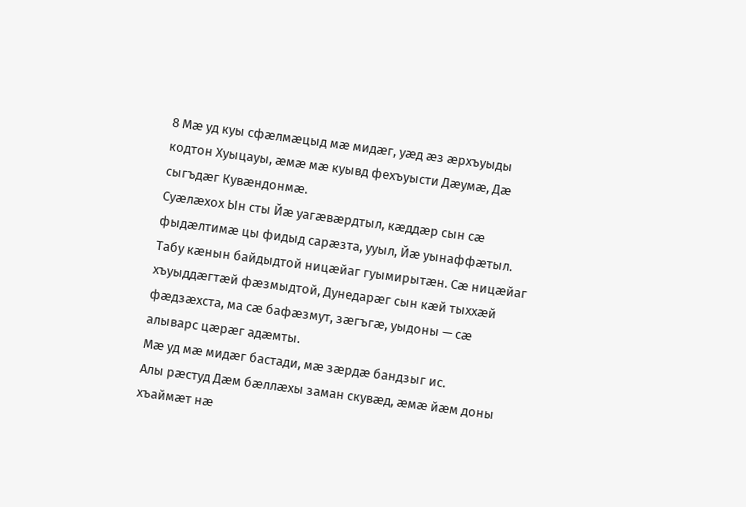8 Мӕ уд куы сфӕлмӕцыд мӕ мидӕг, уӕд ӕз ӕрхъуыды кодтон Хуыцауы, ӕмӕ мӕ куывд фехъуысти Дӕумӕ, Дӕ сыгъдӕг Кувӕндонмӕ.
Суӕлӕхох Ын сты Йӕ уагӕвӕрдтыл, кӕддӕр сын сӕ фыдӕлтимӕ цы фидыд сарӕзта, ууыл, Йӕ уынаффӕтыл. Табу кӕнын байдыдтой ницӕйаг гуымирытӕн. Сӕ ницӕйаг хъуыддӕгтӕй фӕзмыдтой, Дунедарӕг сын кӕй тыххӕй фӕдзӕхста, ма сӕ бафӕзмут, зӕгъгӕ, уыдоны — сӕ алыварс цӕрӕг адӕмты.
Мӕ уд мӕ мидӕг бастади, мӕ зӕрдӕ бандзыг ис.
Алы рӕстуд Дӕм бӕллӕхы заман скувӕд, ӕмӕ йӕм доны хъаймӕт нӕ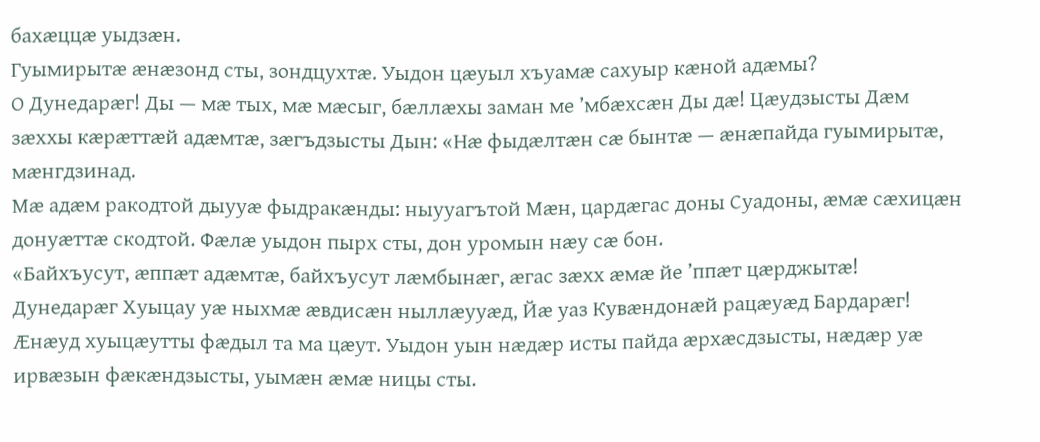бахӕццӕ уыдзӕн.
Гуымирытӕ ӕнӕзонд сты, зондцухтӕ. Уыдон цӕуыл хъуамӕ сахуыр кӕной адӕмы?
О Дунедарӕг! Ды — мӕ тых, мӕ мӕсыг, бӕллӕхы заман ме ’мбӕхсӕн Ды дӕ! Цӕудзысты Дӕм зӕххы кӕрӕттӕй адӕмтӕ, зӕгъдзысты Дын: «Нӕ фыдӕлтӕн сӕ бынтӕ — ӕнӕпайда гуымирытӕ, мӕнгдзинад.
Мӕ адӕм ракодтой дыууӕ фыдракӕнды: ныууагътой Мӕн, цардӕгас доны Суадоны, ӕмӕ сӕхицӕн донуӕттӕ скодтой. Фӕлӕ уыдон пырх сты, дон уромын нӕу сӕ бон.
«Байхъусут, ӕппӕт адӕмтӕ, байхъусут лӕмбынӕг, ӕгас зӕхх ӕмӕ йе ’ппӕт цӕрджытӕ! Дунедарӕг Хуыцау уӕ ныхмӕ ӕвдисӕн ныллӕууӕд, Йӕ уаз Кувӕндонӕй рацӕуӕд Бардарӕг!
Ӕнӕуд хуыцӕутты фӕдыл та ма цӕут. Уыдон уын нӕдӕр исты пайда ӕрхӕсдзысты, нӕдӕр уӕ ирвӕзын фӕкӕндзысты, уымӕн ӕмӕ ницы сты.